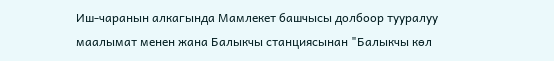Иш-чаранын алкагында Мамлекет башчысы долбоор тууралуу маалымат менен жана Балыкчы станциясынан "Балыкчы көл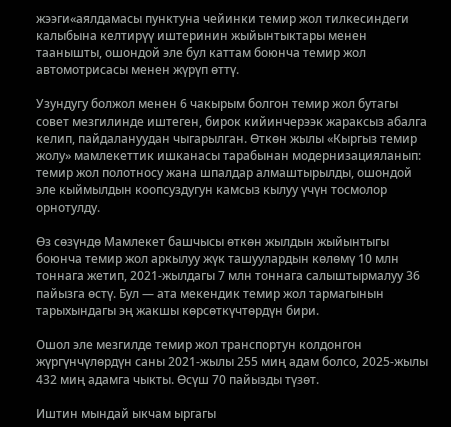жээги«аялдамасы пунктуна чейинки темир жол тилкесиндеги калыбына келтирүү иштеринин жыйынтыктары менен таанышты, ошондой эле бул каттам боюнча темир жол автомотрисасы менен жүрүп өттү.

Узундугу болжол менен 6 чакырым болгон темир жол бутагы совет мезгилинде иштеген, бирок кийинчерээк жараксыз абалга келип, пайдалануудан чыгарылган. Өткөн жылы «Кыргыз темир жолу» мамлекеттик ишканасы тарабынан модернизацияланып: темир жол полотносу жана шпалдар алмаштырылды, ошондой эле кыймылдын коопсуздугун камсыз кылуу үчүн тосмолор орнотулду.

Өз сөзүндө Мамлекет башчысы өткөн жылдын жыйынтыгы боюнча темир жол аркылуу жүк ташуулардын көлөмү 10 млн тоннага жетип, 2021-жылдагы 7 млн тоннага салыштырмалуу 36 пайызга өстү. Бул — ата мекендик темир жол тармагынын тарыхындагы эң жакшы көрсөткүчтөрдүн бири.

Ошол эле мезгилде темир жол транспортун колдонгон жүргүнчүлөрдүн саны 2021-жылы 255 миң адам болсо, 2025-жылы 432 миң адамга чыкты. Өсүш 70 пайызды түзөт.

Иштин мындай ыкчам ыргагы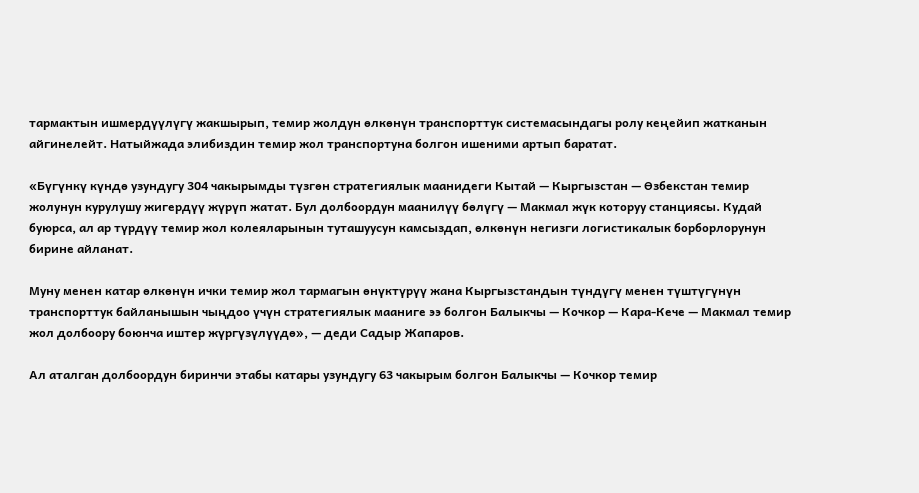тармактын ишмердүүлүгү жакшырып, темир жолдун өлкөнүн транспорттук системасындагы ролу кеңейип жатканын айгинелейт. Натыйжада элибиздин темир жол транспортуна болгон ишеними артып баратат.

«Бүгүнкү күндө узундугу 304 чакырымды түзгөн стратегиялык маанидеги Кытай — Кыргызстан — Өзбекстан темир жолунун курулушу жигердүү жүрүп жатат. Бул долбоордун маанилүү бөлүгү — Макмал жүк которуу станциясы. Кудай буюрса, ал ар түрдүү темир жол колеяларынын туташуусун камсыздап, өлкөнүн негизги логистикалык борборлорунун бирине айланат.

Муну менен катар өлкөнүн ички темир жол тармагын өнүктүрүү жана Кыргызстандын түндүгү менен түштүгүнүн транспорттук байланышын чыңдоо үчүн стратегиялык мааниге ээ болгон Балыкчы — Кочкор — Кара-Кече — Макмал темир жол долбоору боюнча иштер жүргүзүлүүдө», — деди Садыр Жапаров.

Ал аталган долбоордун биринчи этабы катары узундугу 63 чакырым болгон Балыкчы — Кочкор темир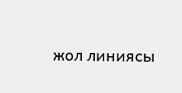жол линиясы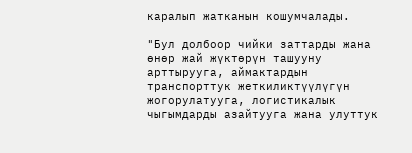каралып жатканын кошумчалады.

"Бул долбоор чийки заттарды жана өнөр жай жүктөрүн ташууну арттырууга, аймактардын транспорттук жеткиликтүүлүгүн жогорулатууга, логистикалык чыгымдарды азайтууга жана улуттук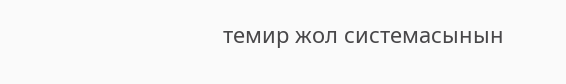темир жол системасынын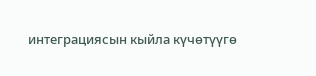интеграциясын кыйла күчөтүүгө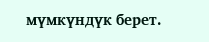мүмкүндүк берет.